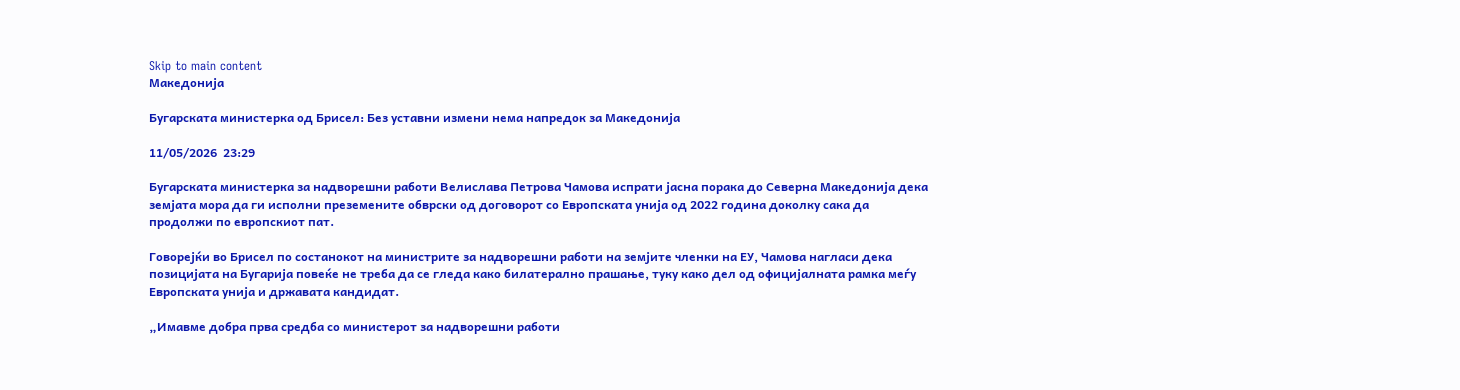Skip to main content
Македонија

Бугарската министерка од Брисел: Без уставни измени нема напредок за Македонија

11/05/2026  23:29

Бугарската министерка за надворешни работи Велислава Петрова Чамова испрати јасна порака до Северна Македонија дека земјата мора да ги исполни преземените обврски од договорот со Европската унија од 2022 година доколку сака да продолжи по европскиот пат.

Говорејќи во Брисел по состанокот на министрите за надворешни работи на земјите членки на ЕУ, Чамова нагласи дека позицијата на Бугарија повеќе не треба да се гледа како билатерално прашање, туку како дел од официјалната рамка меѓу Европската унија и државата кандидат.

„Имавме добра прва средба со министерот за надворешни работи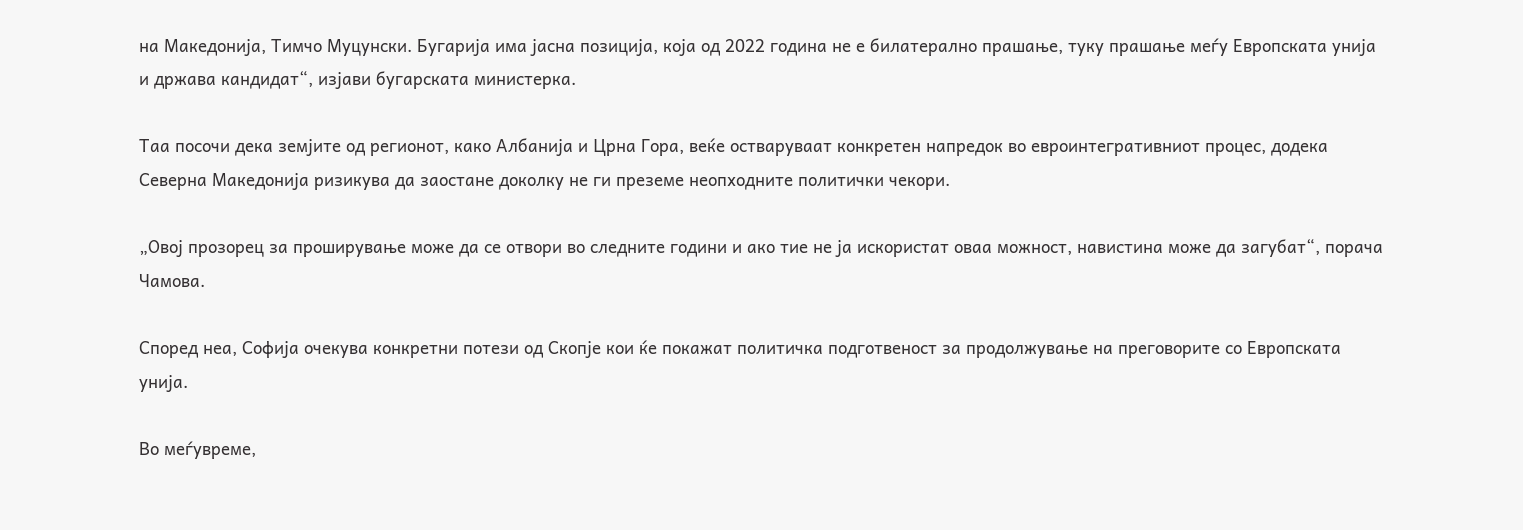на Македонија, Тимчо Муцунски. Бугарија има јасна позиција, која од 2022 година не е билатерално прашање, туку прашање меѓу Европската унија и држава кандидат“, изјави бугарската министерка.

Таа посочи дека земјите од регионот, како Албанија и Црна Гора, веќе остваруваат конкретен напредок во евроинтегративниот процес, додека Северна Македонија ризикува да заостане доколку не ги преземе неопходните политички чекори.

„Овој прозорец за проширување може да се отвори во следните години и ако тие не ја искористат оваа можност, навистина може да загубат“, порача Чамова.

Според неа, Софија очекува конкретни потези од Скопје кои ќе покажат политичка подготвеност за продолжување на преговорите со Европската унија.

Во меѓувреме,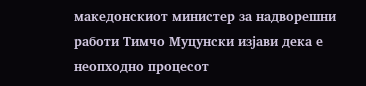македонскиот министер за надворешни работи Тимчо Муцунски изјави дека е неопходно процесот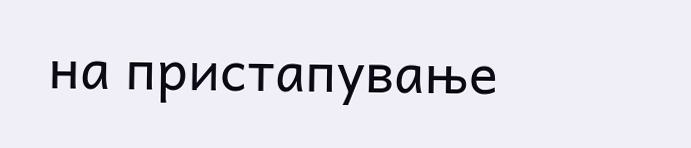на пристапување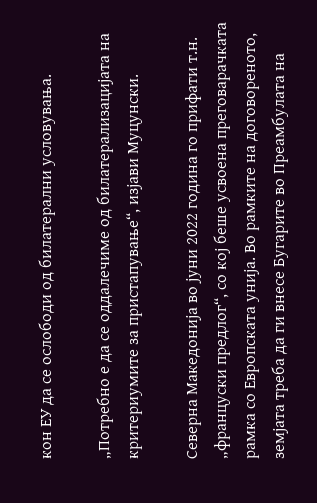кон ЕУ да се ослободи од билатерални условувања.

„Потребно е да се оддалечиме од билатерализацијата на критериумите за пристапување“, изјави Муцунски.

Северна Македонија во јуни 2022 година го прифати т.н. „француски предлог“, со кој беше усвоена преговарачката рамка со Европската унија. Во рамките на договореното, земјата треба да ги внесе Бугарите во Преамбулата на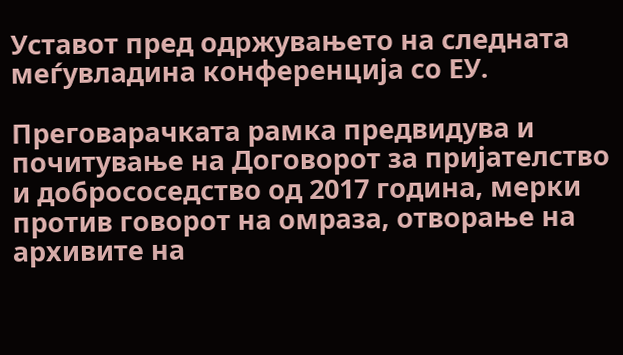Уставот пред одржувањето на следната меѓувладина конференција со ЕУ.

Преговарачката рамка предвидува и почитување на Договорот за пријателство и добрососедство од 2017 година, мерки против говорот на омраза, отворање на архивите на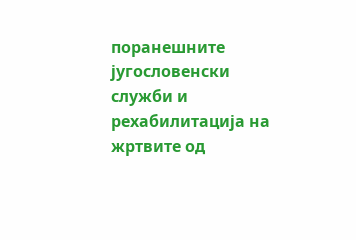поранешните југословенски служби и рехабилитација на жртвите од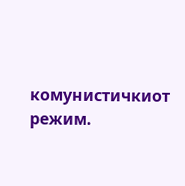комунистичкиот режим.